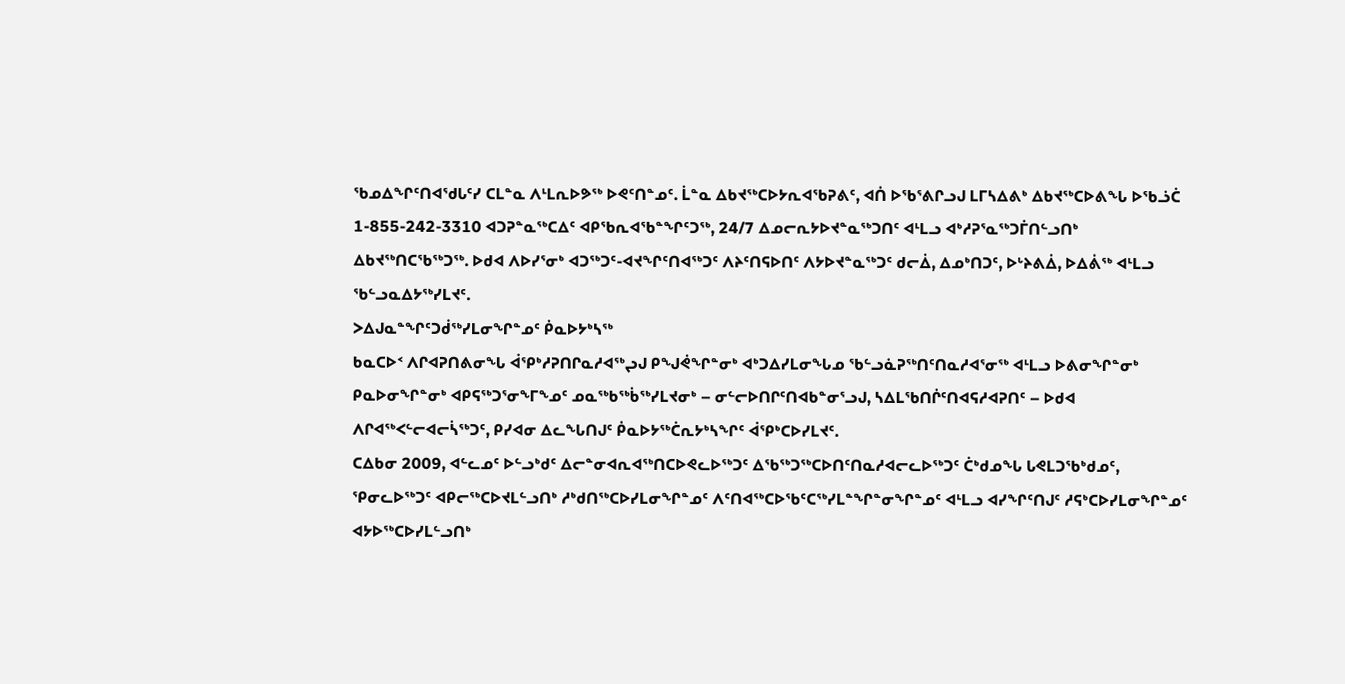ᖃᓄᐃᖏᑦᑎᐊᖁᒐᑦᓯ ᑕᒪᓐᓇ ᐱᒻᒪᕆᐅᕗᖅ ᐅᕙᑦᑎᓐᓄᑦ. ᒫᓐᓇ ᐃᑲᔪᖅᑕᐅᔭᕆᐊᖃᕈᕕᑦ, ᐊᑏ ᐅᖃᕐᕕᒋᓗᒍ ᒪᒥᓴᐃᕕᒃ ᐃᑲᔪᖅᑕᐅᕕᖓ ᐅᖃᓘᑖ 1-855-242-3310 ᐊᑐᕈᓐᓇᖅᑕᐃᑦ ᐊᑭᖃᕆᐊᖃᓐᖏᑦᑐᖅ, 24/7 ᐃᓄᓕᕆᔭᐅᔪᓐᓇᖅᑐᑎᑦ ᐊᒻᒪᓗ ᐊᒃᓱᕈᕐᓇᖅᑐᒦᑎᓪᓗᑎᒃ ᐃᑲᔪᖅᑎᑕᖃᖅᑐᖅ. ᐅᑯᐊ ᐱᐅᓯᕐᓂᒃ ᐊᑐᖅᑐᑦ-ᐊᔪᖏᑦᑎᐊᖅᑐᑦ ᐱᔨᑦᑎᕋᐅᑎᑦ ᐱᔭᐅᔪᓐᓇᖅᑐᑦ ᑯᓕᐄ, ᐃᓄᒃᑎᑐᑦ, ᐅᒡᔨᕕᐄ, ᐅᐃᕖᖅ ᐊᒻᒪᓗ ᖃᓪᓗᓇᐃᔭᖅᓯᒪᔪᑦ.
ᐳᐃᒍᓇᓐᖏᑦᑐᑰᖅᓯᒪᓂᖏᓐᓄᑦ ᑮᓇᐅᔭᒃᓴᖅ
ᑲᓇᑕᐅᑉ ᐱᒋᐊᕈᑎᕕᓂᖓ ᐋᕿᒃᓱᕈᑎᒋᓇᓱᐊᖅᖢᒍ ᑭᖑᕚᖏᓐᓂᒃ ᐊᒃᑐᐃᓯᒪᓂᖓᓄ ᖃᓪᓗᓈᕈᖅᑎᑦᑎᓇᓱᐊᕐᓂᖅ ᐊᒻᒪᓗ ᐅᕕᓂᖏᓐᓂᒃ ᑭᓇᐅᓂᖏᓐᓂᒃ ᐊᑭᕋᖅᑐᕐᓂᖕᒥᖕᓄᑦ ᓄᓇᖅᑲᖅᑳᖅᓯᒪᔪᓂᒃ – ᓂᓪᓕᐅᑎᒋᑦᑎᐊᑲᓐᓂᕐᓗᒍ, ᓴᐃᒪᖃᑎᒌᑦᑎᐊᕋᓱᐊᕈᑎᑦ – ᐅᑯᐊ ᐱᒋᐊᖅᐸᓪᓕᐊᓕᓵᖅᑐᑦ, ᑭᓯᐊᓂ ᐃᓚᖓᑎᒍᑦ ᑮᓇᐅᔭᖅᑖᕆᔭᒃᓴᖏᑦ ᐋᕿᒃᑕᐅᓯᒪᔪᑦ.
ᑕᐃᑲᓂ 2009, ᐊᓪᓚᓄᑦ ᐅᓪᓗᒃᑯᑦ ᐃᓕᓐᓂᐊᕆᐊᖅᑎᑕᐅᕙᓚᐅᖅᑐᑦ ᐃᖃᖅᑐᖅᑕᐅᑎᑦᑎᓇᓱᐊᓕᓚᐅᖅᑐᑦ ᑖᒃᑯᓄᖓ ᒐᕙᒪᑐᖃᒃᑯᓄᑦ, ᕿᓂᓚᐅᖅᑐᑦ ᐊᑭᓕᖅᑕᐅᔪᒪᓪᓗᑎᒃ ᓱᒃᑯᑎᖅᑕᐅᓯᒪᓂᖏᓐᓄᑦ ᐱᑦᑎᐊᖅᑕᐅᖃᑦᑕᖅᓯᒪᓐᖏᓐᓂᖏᓐᓄᑦ ᐊᒻᒪᓗ ᐊᓯᖏᑦᑎᒍᑦ ᓱᕋᒃᑕᐅᓯᒪᓂᖏᓐᓄᑦ ᐊᔭᐅᖅᑕᐅᓯᒪᓪᓗᑎᒃ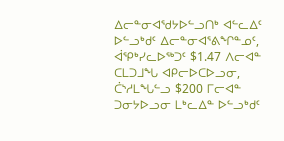ᐃᓕᓐᓂᐊᖁᔭᐅᓪᓗᑎᒃ ᐊᓪᓚᐃᑦ ᐅᓪᓗᒃᑯᑦ ᐃᓕᓐᓂᐊᕐᕕᖏᓐᓄᑦ, ᐋᕿᒃᓯᓚᐅᖅᑐᑦ $1.47 ᐱᓕᐊᓐ ᑕᒪᑐᒧᖓ ᐊᑭᓕᐅᑕᐅᓗᓂ, ᑖᔅᓱᒪᖓᓪᓗ $200 ᒥᓕᐊᓐ ᑐᓂᔭᐅᓗᓂ ᒪᒃᓚᐃᓐ ᐅᓪᓗᒃᑯᑦ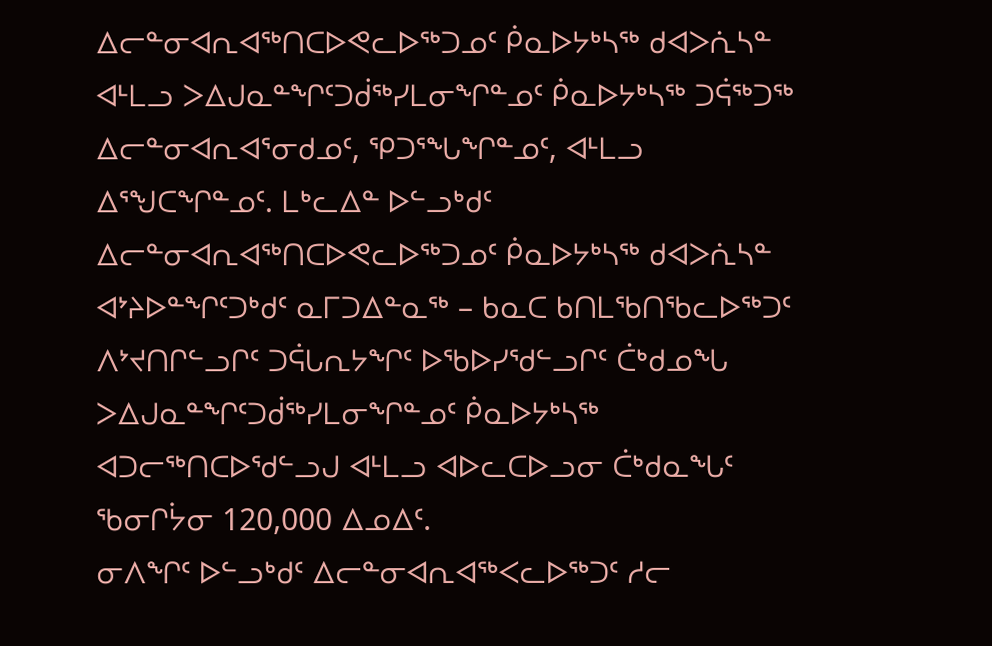ᐃᓕᓐᓂᐊᕆᐊᖅᑎᑕᐅᕙᓚᐅᖅᑐᓄᑦ ᑮᓇᐅᔭᒃᓴᖅ ᑯᐊᐳᕇᓴᓐ ᐊᒻᒪᓗ ᐳᐃᒍᓇᓐᖏᑦᑐᑰᖅᓯᒪᓂᖏᓐᓄᑦ ᑮᓇᐅᔭᒃᓴᖅ ᑐᕌᖅᑐᖅ ᐃᓕᓐᓂᐊᕆᐊᕐᓂᑯᓄᑦ, ᕿᑐᕐᖓᖏᓐᓄᑦ, ᐊᒻᒪᓗ ᐃᕐᖑᑕᖏᓐᓄᑦ. ᒪᒃᓚᐃᓐ ᐅᓪᓗᒃᑯᑦ ᐃᓕᓐᓂᐊᕆᐊᖅᑎᑕᐅᕙᓚᐅᖅᑐᓄᑦ ᑮᓇᐅᔭᒃᓴᖅ ᑯᐊᐳᕇᓴᓐ ᐊᔾᔨᐅᓐᖏᑦᑐᒃᑯᑦ ᓇᒥᑐᐃᓐᓇᖅ – ᑲᓇᑕ ᑲᑎᒪᖃᑎᖃᓚᐅᖅᑐᑦ ᐱᔾᔪᑎᒋᓪᓗᒋᑦ ᑐᕌᒐᕆᔭᖏᑦ ᐅᖃᐅᓯᖁᓪᓗᒋᑦ ᑖᒃᑯᓄᖓ ᐳᐃᒍᓇᓐᖏᑦᑐᑰᖅᓯᒪᓂᖏᓐᓄᑦ ᑮᓇᐅᔭᒃᓴᖅ ᐊᑐᓕᖅᑎᑕᐅᖁᓪᓗᒍ ᐊᒻᒪᓗ ᐊᐅᓚᑕᐅᓗᓂ ᑖᒃᑯᓇᖓᑦ ᖃᓂᒋᔮᓂ 120,000 ᐃᓄᐃᑦ.
ᓂᐱᖏᑦ ᐅᓪᓗᒃᑯᑦ ᐃᓕᓐᓂᐊᕆᐊᖅᐸᓚᐅᖅᑐᑦ ᓱᓕ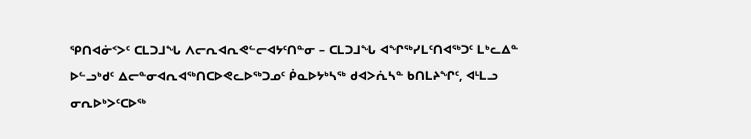ᕿᑎᐊᓃᑉᐳᑦ ᑕᒪᑐᒧᖓ ᐱᓕᕆᐊᕆᕙᓪᓕᐊᔭᑦᑎᓐᓂ – ᑕᒪᑐᒧᖓ ᐊᖏᖅᓯᒪᑦᑎᐊᖅᑐᑦ ᒪᒃᓚᐃᓐ ᐅᓪᓗᒃᑯᑦ ᐃᓕᓐᓂᐊᕆᐊᖅᑎᑕᐅᕙᓚᐅᖅᑐᓄᑦ ᑮᓇᐅᔭᒃᓴᖅ ᑯᐊᐳᕇᓴᓐ ᑲᑎᒪᔨᖏᑦ, ᐊᒻᒪᓗ ᓂᕆᐅᒃᐳᑦᑕᐅᖅ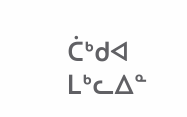ᑖᒃᑯᐊ ᒪᒃᓚᐃᓐ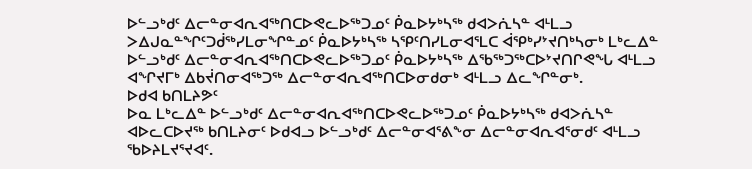ᐅᓪᓗᒃᑯᑦ ᐃᓕᓐᓂᐊᕆᐊᖅᑎᑕᐅᕙᓚᐅᖅᑐᓄᑦ ᑮᓇᐅᔭᒃᓴᖅ ᑯᐊᐳᕇᓴᓐ ᐊᒻᒪᓗ ᐳᐃᒍᓇᓐᖏᑦᑐᑰᖅᓯᒪᓂᖏᓐᓄᑦ ᑮᓇᐅᔭᒃᓴᖅ ᓴᕿᑦᑎᓯᒪᓂᐊᕐᒪᑕ ᐋᕿᒃᓯᔾᔪᑎᒃᓴᓂᒃ ᒪᒃᓚᐃᓐ ᐅᓪᓗᒃᑯᑦ ᐃᓕᓐᓂᐊᕆᐊᖅᑎᑕᐅᕙᓚᐅᖅᑐᓄᑦ ᑮᓇᐅᔭᒃᓴᖅ ᐃᖃᖅᑐᖅᑕᐅᔾᔪᑎᒋᕙᖓ ᐊᒻᒪᓗ ᐊᖏᔪᒥᒃ ᐃᑲᔫᑎᓂᐊᖅᑐᖅ ᐃᓕᓐᓂᐊᕆᐊᖅᑎᑕᐅᓂᑯᓂᒃ ᐊᒻᒪᓗ ᐃᓚᖏᓐᓂᒃ.
ᐅᑯᐊ ᑲᑎᒪᔨᕗᑦ
ᐅᓇ ᒪᒃᓚᐃᓐ ᐅᓪᓗᒃᑯᑦ ᐃᓕᓐᓂᐊᕆᐊᖅᑎᑕᐅᕙᓚᐅᖅᑐᓄᑦ ᑮᓇᐅᔭᒃᓴᖅ ᑯᐊᐳᕇᓴᓐ ᐊᐅᓚᑕᐅᔪᖅ ᑲᑎᒪᔨᓂᑦ ᐅᑯᐊᓗ ᐅᓪᓗᒃᑯᑦ ᐃᓕᓐᓂᐊᕐᕕᖕᓂ ᐃᓕᓐᓂᐊᕆᐊᕐᓂᑯᑦ ᐊᒻᒪᓗ ᖃᐅᔨᒪᔪᕐᔪᐊᑦ.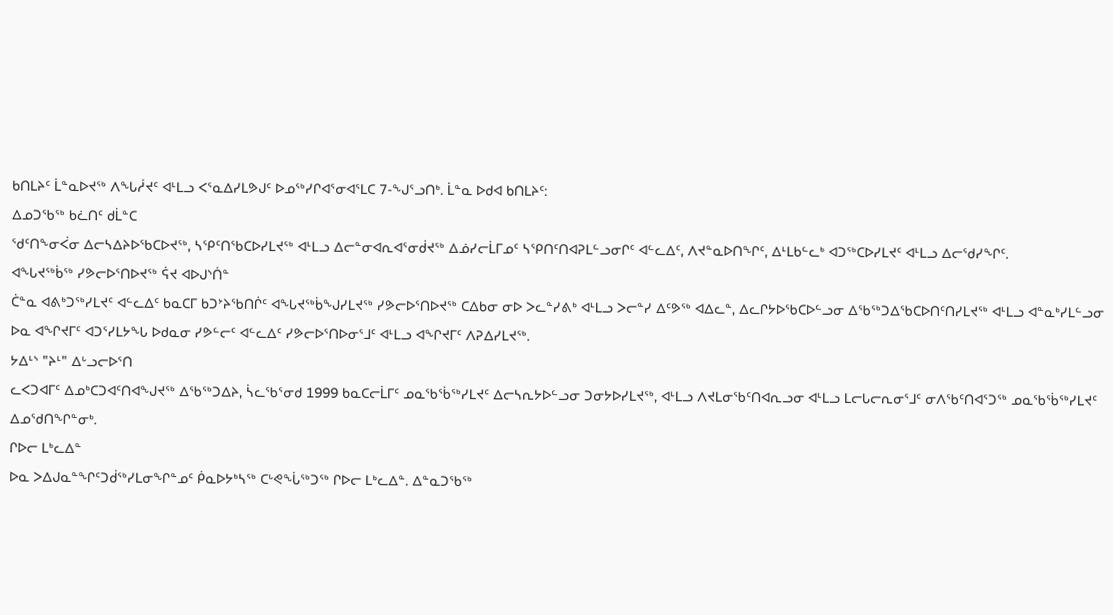ᑲᑎᒪᔨᑦ ᒫᓐᓇᐅᔪᖅ ᐱᖓᓲᔪᑦ ᐊᒻᒪᓗ ᐸᕐᓇᐃᓯᒪᕗᒍᑦ ᐅᓄᖅᓯᒋᐊᕐᓂᐊᕐᒪᑕ 7-ᖑᕐᓗᑎᒃ. ᒫᓐᓇ ᐅᑯᐊ ᑲᑎᒪᔨᑦ:
ᐃᓄᑐᖃᖅ ᑲᓛᑎᑦ ᑯᒫᓐᑕ
ᖁᑦᑎᖕᓂᐹᓂ ᐃᓕᓴᐃᔨᐅᖃᑕᐅᔪᖅ, ᓴᕿᑦᑎᖃᑕᐅᓯᒪᔪᖅ ᐊᒻᒪᓗ ᐃᓕᓐᓂᐊᕆᐊᕐᓂᑰᔪᖅ ᐃᓅᓯᓕᒫᒥᓄᑦ ᓴᕿᑎᑦᑎᐊᕈᒪᓪᓗᓂᒋᑦ ᐊᓪᓚᐃᑦ, ᐱᔪᓐᓇᐅᑎᖏᑦ, ᐃᒻᒪᑲᓪᓚᒃ ᐊᑐᖅᑕᐅᓯᒪᔪᑦ ᐊᒻᒪᓗ ᐃᓕᖁᓯᖏᑦ.
ᐊᖓᔪᖅᑳᖅ ᓯᕗᓕᐅᕐᑎᐅᔪᖅ ᕌᔪ ᐊᐅᒍᔅᑏᓐ
ᑖᓐᓇ ᐊᕕᒃᑐᖅᓯᒪᔪᑦ ᐊᓪᓚᐃᑦ ᑲᓇᑕᒥ ᑲᑐᔾᔨᖃᑎᒌᑦ ᐊᖓᔪᖅᑳᖑᓯᒪᔪᖅ ᓯᕗᓕᐅᕐᑎᐅᔪᖅ ᑕᐃᑲᓂ ᓂᐅ ᐳᓚᓐᓯᕕᒃ ᐊᒻᒪᓗ ᐳᓕᓐᓯ ᐃᑦᕗᖅ ᐊᐃᓚᓐ, ᐃᓚᒋᔭᐅᖃᑕᐅᓪᓗᓂ ᐃᖃᖅᑐᐃᖃᑕᐅᑎᑦᑎᓯᒪᔪᖅ ᐊᒻᒪᓗ ᐊᓐᓇᒃᓯᒪᓪᓗᓂ ᐅᓇ ᐊᖏᔪᒥᑦ ᐊᑐᕐᓯᒪᔭᖓ ᐅᑯᓇᓂ ᓯᕗᓪᓕᑦ ᐊᓪᓚᐃᑦ ᓯᕗᓕᐅᕐᑎᐅᓂᕐᒧᑦ ᐊᒻᒪᓗ ᐊᖏᔪᒥᑦ ᐱᕈᐃᓯᒪᔪᖅ.
ᔭᐃᒻᔅ "ᔨᒻ" ᐃᒡᓗᓕᐅᕐᑎ
ᓚᐸᑐᐊᒥᑦ ᐃᓄᒃᑕᑐᐊᑦᑎᐊᖑᔪᖅ ᐃᖃᖅᑐᐃᔨ, ᓵᓚᖃᕐᓂᑯ 1999 ᑲᓇᑕᓕᒫᒥᑦ ᓄᓇᖃᖄᖅᓯᒪᔪᑦ ᐃᓕᓴᕆᔭᐅᓪᓗᓂ ᑐᓂᔭᐅᓯᒪᔪᖅ, ᐊᒻᒪᓗ ᐱᔪᒪᓂᖃᑦᑎᐊᕆᓗᓂ ᐊᒻᒪᓗ ᒪᓕᒐᓕᕆᓂᕐᒧᑦ ᓂᐱᖃᑦᑎᐊᕐᑐᖅ ᓄᓇᖃᖄᖅᓯᒪᔪᑦ ᐃᓄᖁᑎᖏᓐᓂᒃ.
ᒋᐅᓕ ᒪᒃᓚᐃᓐ
ᐅᓇ ᐳᐃᒍᓇᓐᖏᑦᑐᑰᖅᓯᒪᓂᖏᓐᓄᑦ ᑮᓇᐅᔭᒃᓴᖅ ᑕᒡᕙᖔᖅᑐᖅ ᒋᐅᓕ ᒪᒃᓚᐃᓐ. ᐃᓐᓇᑐᖃᖅ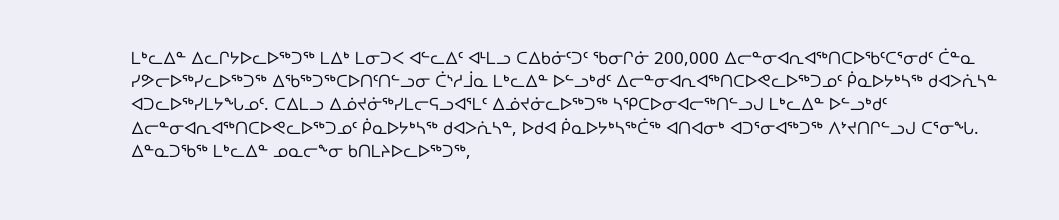ᒪᒃᓚᐃᓐ ᐃᓚᒋᔭᐅᓚᐅᖅᑐᖅ ᒪᐃᒃ ᒪᓂᑐᐸ ᐊᓪᓚᐃᑦ ᐊᒻᒪᓗ ᑕᐃᑲᓃᑦᑐᑦ ᖃᓂᒋᓃ 200,000 ᐃᓕᓐᓂᐊᕆᐊᖅᑎᑕᐅᖃᑦᑕᕐᓂᑯᑦ ᑖᓐᓇ ᓯᕗᓕᐅᖅᓯᓚᐅᖅᑐᖅ ᐃᖃᖅᑐᖅᑕᐅᑎᑦᑎᓪᓗᓂ ᑖᔅᓱᒨᓇ ᒪᒃᓚᐃᓐ ᐅᓪᓗᒃᑯᑦ ᐃᓕᓐᓂᐊᕆᐊᖅᑎᑕᐅᕙᓚᐅᖅᑐᓄᑦ ᑮᓇᐅᔭᒃᓴᖅ ᑯᐊᐳᕇᓴᓐ ᐊᑐᓚᐅᖅᓯᒪᔭᖓᓄᑦ. ᑕᐃᒪᓗ ᐃᓅᔪᓃᖅᓯᒪᓕᕋᓗᐊᕐᒪᑦ ᐃᓅᔪᓃᓚᐅᖅᑐᖅ ᓴᕿᑕᐅᓂᐊᓕᖅᑎᓪᓗᒍ ᒪᒃᓚᐃᓐ ᐅᓪᓗᒃᑯᑦ ᐃᓕᓐᓂᐊᕆᐊᖅᑎᑕᐅᕙᓚᐅᖅᑐᓄᑦ ᑮᓇᐅᔭᒃᓴᖅ ᑯᐊᐳᕇᓴᓐ, ᐅᑯᐊ ᑮᓇᐅᔭᒃᓴᖅᑖᖅ ᐊᑎᐊᓂᒃ ᐊᑐᕐᓂᐊᖅᑐᖅ ᐱᔾᔪᑎᒋᓪᓗᒍ ᑕᕐᓂᖓ.
ᐃᓐᓇᑐᖃᖅ ᒪᒃᓚᐃᓐ ᓄᓇᓕᖕᓂ ᑲᑎᒪᔨᐅᓚᐅᖅᑐᖅ,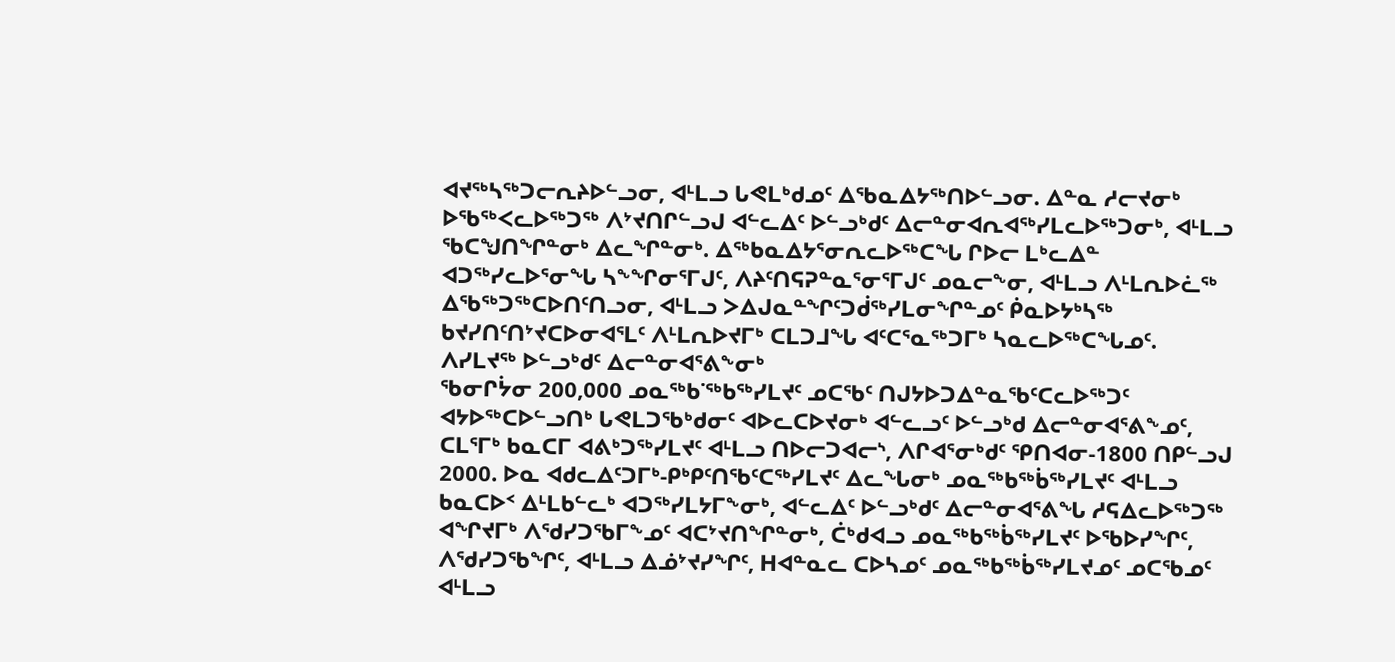ᐊᔪᖅᓴᖅᑐᓕᕆᔨᐅᓪᓗᓂ, ᐊᒻᒪᓗ ᒐᕙᒪᒃᑯᓄᑦ ᐃᖃᓇᐃᔭᖅᑎᐅᓪᓗᓂ. ᐃᓐᓇ ᓱᓕᔪᓂᒃ ᐅᖃᖅᐸᓚᐅᖅᑐᖅ ᐱᔾᔪᑎᒋᓪᓗᒍ ᐊᓪᓚᐃᑦ ᐅᓪᓗᒃᑯᑦ ᐃᓕᓐᓂᐊᕆᐊᖅᓯᒪᓚᐅᖅᑐᓂᒃ, ᐊᒻᒪᓗ ᖃᑕᖑᑎᖏᓐᓂᒃ ᐃᓚᖏᓐᓂᒃ. ᐃᖅᑲᓇᐃᔭᕐᓂᕆᓚᐅᖅᑕᖓ ᒋᐅᓕ ᒪᒃᓚᐃᓐ ᐊᑐᖅᓯᓚᐅᕐᓂᖓ ᓴᖕᖏᓂᕐᒥᒍᑦ, ᐱᔨᑦᑎᕋᕈᓐᓇᕐᓂᕐᒥᒍᑦ ᓄᓇᓕᖕᓂ, ᐊᒻᒪᓗ ᐱᒻᒪᕆᐅᓛᖅ ᐃᖃᖅᑐᖅᑕᐅᑎᑦᑎᓗᓂ, ᐊᒻᒪᓗ ᐳᐃᒍᓇᓐᖏᑦᑐᑰᖅᓯᒪᓂᖏᓐᓄᑦ ᑮᓇᐅᔭᒃᓴᖅ ᑲᔪᓯᑎᑦᑎᔾᔪᑕᐅᓂᐊᕐᒪᑦ ᐱᒻᒪᕆᐅᔪᒥᒃ ᑕᒪᑐᒧᖓ ᐊᑦᑕᕐᓇᖅᑐᒥᒃ ᓴᓇᓚᐅᖅᑕᖓᓄᑦ.
ᐱᓯᒪᔪᖅ ᐅᓪᓗᒃᑯᑦ ᐃᓕᓐᓂᐊᕐᕕᖕᓂᒃ
ᖃᓂᒋᔮᓂ 200,000 ᓄᓇᖅᑲ˙ᖅᑲᖅᓯᒪᔪᑦ ᓄᑕᖃᑦ ᑎᒍᔭᐅᑐᐃᓐᓇᖃᑦᑕᓚᐅᖅᑐᑦ ᐊᔭᐅᖅᑕᐅᓪᓗᑎᒃ ᒐᕙᒪᑐᖃᒃᑯᓂᑦ ᐊᐅᓚᑕᐅᔪᓂᒃ ᐊᓪᓚᓗᑦ ᐅᓪᓗᒃᑯ ᐃᓕᓐᓂᐊᕐᕕᖕᓄᑦ, ᑕᒪᕐᒥᒃ ᑲᓇᑕᒥ ᐊᕕᒃᑐᖅᓯᒪᔪᑦ ᐊᒻᒪᓗ ᑎᐅᓕᑐᐊᓕᔅ, ᐱᒋᐊᕐᓂᒃᑯᑦ ᕿᑎᐊᓂ-1800 ᑎᑭᓪᓗᒍ 2000. ᐅᓇ ᐊᑯᓚᐃᑦᑐᒥᒃ-ᑭᒃᑭᑦᑎᖃᑦᑕᖅᓯᒪᔪᑦ ᐃᓚᖓᓂᒃ ᓄᓇᖅᑲᖅᑳᖅᓯᒪᔪᑦ ᐊᒻᒪᓗ ᑲᓇᑕᐅᑉ ᐃᒻᒪᑲᓪᓚᒃ ᐊᑐᖅᓯᒪᔭᒥᖕᓂᒃ, ᐊᓪᓚᐃᑦ ᐅᓪᓗᒃᑯᑦ ᐃᓕᓐᓂᐊᕐᕕᖓ ᓱᕋᐃᓚᐅᖅᑐᖅ ᐊᖏᔪᒥᒃ ᐱᖁᓯᑐᖃᒥᖕᓄᑦ ᐊᑕᔾᔪᑎᖏᓐᓂᒃ, ᑖᒃᑯᐊᓗ ᓄᓇᖅᑲᖅᑳᖅᓯᒪᔪᑦ ᐅᖃᐅᓯᖏᑦ, ᐱᖁᓯᑐᖃᖏᑦ, ᐊᒻᒪᓗ ᐃᓅᔾᔪᓯᖏᑦ, ᕼᐊᓐᓇᓚ ᑕᐅᓴᓄᑦ ᓄᓇᖅᑲᖅᑳᖅᓯᒪᔪᓄᑦ ᓄᑕᖃᓄᑦ ᐊᒻᒪᓗ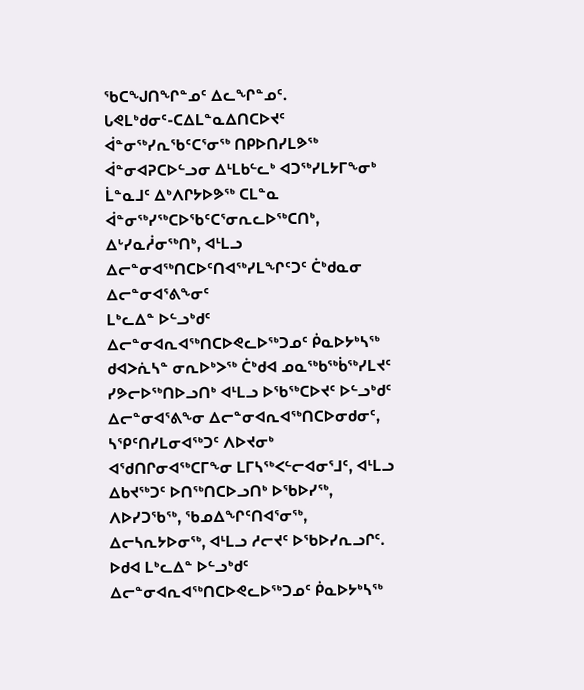ᖃᑕᖑᑎᖏᓐᓄᑦ ᐃᓚᖏᓐᓄᑦ.
ᒐᕙᒪᒃᑯᓂᑦ-ᑕᐃᒪᓐᓇᐃᑎᑕᐅᔪᑦ ᐋᓐᓂᖅᓯᕆᖃᑦᑕᕐᓂᖅ ᑎᑭᐅᑎᓯᒪᕗᖅ ᐋᓐᓂᐊᕈᑕᐅᓪᓗᓂ ᐃᒻᒪᑲᓪᓚᒃ ᐊᑐᖅᓯᒪᔭᒥᖕᓂᒃ ᒫᓐᓇᒧᑦ ᐃᒃᐱᒋᔭᐅᕗᖅ ᑕᒪᓐᓇ ᐋᓐᓂᖅᓯᖅᑕᐅᖃᑦᑕᕐᓂᕆᓚᐅᖅᑕᑎᒃ, ᐃᒡᓯᓇᓲᓂᖅᑎᒃ, ᐊᒻᒪᓗ ᐃᓕᓐᓂᐊᖅᑎᑕᐅᑦᑎᐊᖅᓯᒪᖏᑦᑐᑦ ᑖᒃᑯᓇᓂ ᐃᓕᓐᓂᐊᕐᕕᖕᓂᑦ
ᒪᒃᓚᐃᓐ ᐅᓪᓗᒃᑯᑦ ᐃᓕᓐᓂᐊᕆᐊᖅᑎᑕᐅᕙᓚᐅᖅᑐᓄᑦ ᑮᓇᐅᔭᒃᓴᖅ ᑯᐊᐳᕇᓴᓐ ᓂᕆᐅᒃᐳᖅ ᑖᒃᑯᐊ ᓄᓇᖅᑲᖅᑳᖅᓯᒪᔪᑦ ᓯᕗᓕᐅᖅᑎᐅᓗᑎᒃ ᐊᒻᒪᓗ ᐅᖃᖅᑕᐅᔪᑦ ᐅᓪᓗᒃᑯᑦ ᐃᓕᓐᓂᐊᕐᕕᖕᓂ ᐃᓕᓐᓂᐊᕆᐊᖅᑎᑕᐅᓂᑯᓂᑦ, ᓴᕿᑦᑎᓯᒪᓂᐊᖅᑐᑦ ᐱᐅᔪᓂᒃ ᐊᖁᑎᒋᓂᐊᖅᑕᒥᖕᓂ ᒪᒥᓴᖅᐸᓪᓕᐊᓂᕐᒧᑦ, ᐊᒻᒪᓗ ᐃᑲᔪᖅᑐᑦ ᐅᑎᖅᑎᑕᐅᓗᑎᒃ ᐅᖃᐅᓯᖅ, ᐱᐅᓯᑐᖃᖅ, ᖃᓄᐃᖏᑦᑎᐊᕐᓂᖅ, ᐃᓕᓴᕆᔭᐅᓂᖅ, ᐊᒻᒪᓗ ᓱᓕᔪᑦ ᐅᖃᐅᓯᕆᓗᒋᑦ.
ᐅᑯᐊ ᒪᒃᓚᐃᓐ ᐅᓪᓗᒃᑯᑦ ᐃᓕᓐᓂᐊᕆᐊᖅᑎᑕᐅᕙᓚᐅᖅᑐᓄᑦ ᑮᓇᐅᔭᒃᓴᖅ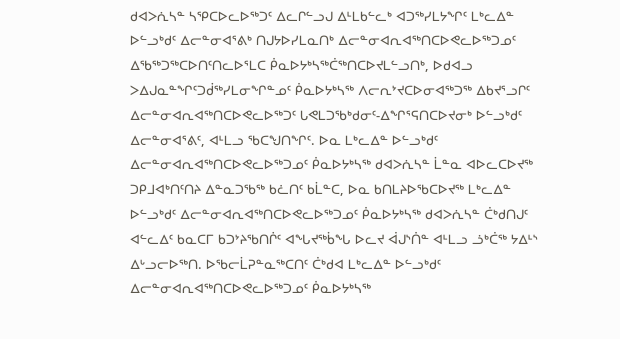ᑯᐊᐳᕇᓴᓐ ᓴᕿᑕᐅᓚᐅᖅᑐᑦ ᐃᓚᒋᓪᓗᒍ ᐃᒻᒪᑲᓪᓚᒃ ᐊᑐᖅᓯᒪᔭᖏᑦ ᒪᒃᓚᐃᓐ ᐅᓪᓗᒃᑯᑦ ᐃᓕᓐᓂᐊᕐᕕᒃ ᑎᒍᔭᐅᓯᒪᓇᑎᒃ ᐃᓕᓐᓂᐊᕆᐊᖅᑎᑕᐅᕙᓚᐅᖅᑐᓄᑦ ᐃᖃᖅᑐᖅᑕᐅᑎᑦᑎᓚᐅᕐᒪᑕ ᑮᓇᐅᔭᒃᓴᖅᑖᖅᑎᑕᐅᔪᒪᓪᓗᑎᒃ, ᐅᑯᐊᓗ ᐳᐃᒍᓇᓐᖏᑦᑐᑰᖅᓯᒪᓂᖏᓐᓄᑦ ᑮᓇᐅᔭᒃᓴᖅ ᐱᓕᕆᔾᔪᑕᐅᓂᐊᖅᑐᖅ ᐃᑲᔪᕐᓗᒋᑦ ᐃᓕᓐᓂᐊᕆᐊᖅᑎᑕᐅᕙᓚᐅᖅᑐᑦ ᒐᕙᒪᑐᖃᒃᑯᓂᑦ-ᐃᖏᕐᕋᑎᑕᐅᔪᓂᒃ ᐅᓪᓗᒃᑯᑦ ᐃᓕᓐᓂᐊᕐᕕᑦ, ᐊᒻᒪᓗ ᖃᑕᖑᑎᖏᑦ. ᐅᓇ ᒪᒃᓚᐃᓐ ᐅᓪᓗᒃᑯᑦ ᐃᓕᓐᓂᐊᕆᐊᖅᑎᑕᐅᕙᓚᐅᖅᑐᓄᑦ ᑮᓇᐅᔭᒃᓴᖅ ᑯᐊᐳᕇᓴᓐ ᒫᓐᓇ ᐊᐅᓚᑕᐅᔪᖅ ᑐᑭᒧᐊᒃᑎᑦᑎᔨ ᐃᓐᓇᑐᖃᖅ ᑲᓛᑎᑦ ᑲᒫᓐᑕ, ᐅᓇ ᑲᑎᒪᔨᐅᖃᑕᐅᔪᖅ ᒪᒃᓚᐃᓐ ᐅᓪᓗᒃᑯᑦ ᐃᓕᓐᓂᐊᕆᐊᖅᑎᑕᐅᕙᓚᐅᖅᑐᓄᑦ ᑮᓇᐅᔭᒃᓴᖅ ᑯᐊᐳᕇᓴᓐ ᑖᒃᑯᑎᒍᑦ ᐊᓪᓚᐃᑦ ᑲᓇᑕᒥ ᑲᑐᔾᔨᖃᑎᒌᑦ ᐊᖓᔪᖅᑳᖓ ᐅᓚᔪ ᐋᒍᔅᑏᓐ ᐊᒻᒪᓗ ᓘᒃᑖᖅ ᔭᐃᒻᔅ ᐃᒡᓗᓕᐅᖅᑎ. ᐅᖃᓕᒫᕈᓐᓇᖅᑕᑎᑦ ᑖᒃᑯᐊ ᒪᒃᓚᐃᓐ ᐅᓪᓗᒃᑯᑦ ᐃᓕᓐᓂᐊᕆᐊᖅᑎᑕᐅᕙᓚᐅᖅᑐᓄᑦ ᑮᓇᐅᔭᒃᓴᖅ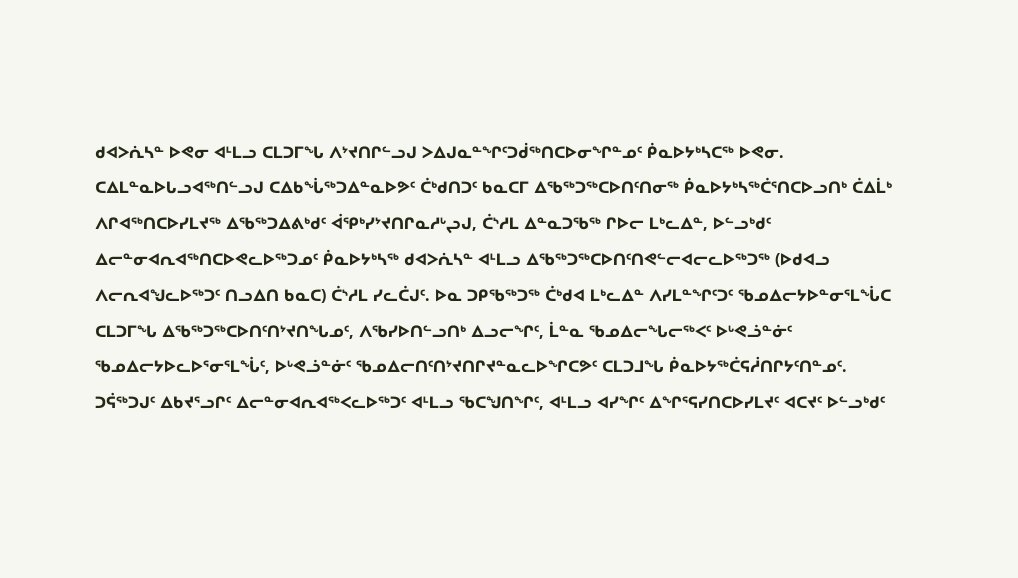ᑯᐊᐳᕇᓴᓐ ᐅᕙᓂ ᐊᒻᒪᓗ ᑕᒪᑐᒥᖓ ᐱᔾᔪᑎᒋᓪᓗᒍ ᐳᐃᒍᓇᓐᖏᑦᑐᑰᖅᑎᑕᐅᓂᖏᓐᓄᑦ ᑮᓇᐅᔭᒃᓴᑕᖅ ᐅᕙᓂ.
ᑕᐃᒪᓐᓇᐅᒐᓗᐊᖅᑎᓪᓗᒍ ᑕᐃᑲᖔᖅᑐᐃᓐᓇᐅᕗᑦ ᑖᒃᑯᑎᑐᑦ ᑲᓇᑕᒥ ᐃᖃᖅᑐᖅᑕᐅᑎᑦᑎᓂᖅ ᑮᓇᐅᔭᒃᓴᖅᑖᕐᑎᑕᐅᓗᑎᒃ ᑖᐃᒫᒃ ᐱᒋᐊᖅᑎᑕᐅᓯᒪᔪᖅ ᐃᖃᖅᑐᐃᕕᒃᑯᑦ ᐋᕿᒃᓯᔾᔪᑎᒋᓇᓱᒡᖢᒍ, ᑖᔅᓱᒪ ᐃᓐᓇᑐᖃᖅ ᒋᐅᓕ ᒪᒃᓚᐃᓐ, ᐅᓪᓗᒃᑯᑦ ᐃᓕᓐᓂᐊᕆᐊᖅᑎᑕᐅᕙᓚᐅᖅᑐᓄᑦ ᑮᓇᐅᔭᒃᓴᖅ ᑯᐊᐳᕇᓴᓐ ᐊᒻᒪᓗ ᐃᖃᖅᑐᖅᑕᐅᑎᑦᑎᕙᓪᓕᐊᓕᓚᐅᖅᑐᖅ (ᐅᑯᐊᓗ ᐱᓕᕆᐊᖑᓚᐅᖅᑐᑦ ᑎᓗᐃᑎ ᑲᓇᑕ) ᑖᔅᓱᒪ ᓯᓚᑖᒍᑦ. ᐅᓇ ᑐᑭᖃᖅᑐᖅ ᑖᒃᑯᐊ ᒪᒃᓚᐃᓐ ᐱᓯᒪᓐᖏᑦᑐᑦ ᖃᓄᐃᓕᔭᐅᓐᓂᕐᒪᖔᑕ ᑕᒪᑐᒥᖓ ᐃᖃᖅᑐᖅᑕᐅᑎᑦᑎᔾᔪᑎᖓᓄᑦ, ᐱᖃᓯᐅᑎᓪᓗᑎᒃ ᐃᓗᓕᖏᑦ, ᒫᓐᓇ ᖃᓄᐃᓕᖓᓕᖅᐸᑦ ᐅᒡᕙᓘᓐᓃᑦ ᖃᓄᐃᓕᔭᐅᓚᐅᕐᓂᕐᒪᖔᑦ, ᐅᒡᕙᓘᓐᓃᑦ ᖃᓄᐃᓕᑎᑦᑎᔾᔪᑎᒋᔪᓐᓇᓚᐅᖏᑕᕗᑦ ᑕᒪᑐᒧᖓ ᑮᓇᐅᔭᖅᑖᕋᓲᑎᒋᔭᑦᑎᓐᓄᑦ.
ᑐᕌᖅᑐᒍᑦ ᐃᑲᔪᕐᓗᒋᑦ ᐃᓕᓐᓂᐊᕆᐊᖅᐸᓚᐅᖅᑐᑦ ᐊᒻᒪᓗ ᖃᑕᖑᑎᖏᑦ, ᐊᒻᒪᓗ ᐊᓯᖏᑦ ᐃᖏᕐᕋᓯᑎᑕᐅᓯᒪᔪᑦ ᐊᑕᔪᑦ ᐅᓪᓗᒃᑯᑦ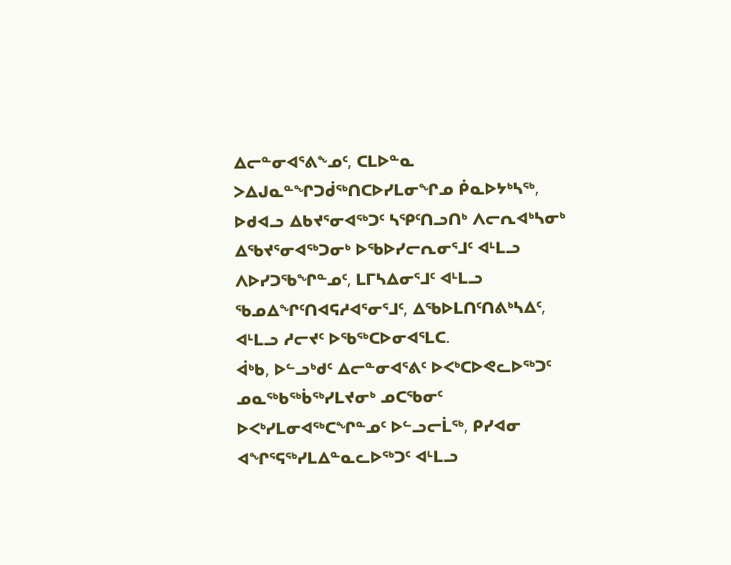ᐃᓕᓐᓂᐊᕐᕕᖕᓄᑦ, ᑕᒪᐅᓐᓇ ᐳᐃᒍᓇᓐᖏᑐᑰᖅᑎᑕᐅᓯᒪᓂᖏᓄ ᑮᓇᐅᔭᒃᓴᖅ, ᐅᑯᐊᓗ ᐃᑲᔪᕐᓂᐊᖅᑐᑦ ᓴᕿᑦᑎᓗᑎᒃ ᐱᓕᕆᐊᒃᓴᓂᒃ ᐃᖃᔪᕐᓂᐊᖅᑐᓂᒃ ᐅᖃᐅᓯᓕᕆᓂᕐᒧᑦ ᐊᒻᒪᓗ ᐱᐅᓯᑐᖃᖏᓐᓄᑦ, ᒪᒥᓴᐃᓂᕐᒧᑦ ᐊᒻᒪᓗ ᖃᓄᐃᖏᑦᑎᐊᕋᓱᐊᕐᓂᕐᒧᑦ, ᐃᖃᐅᒪᑎᑦᑎᕕᒃᓴᐃᑦ, ᐊᒻᒪᓗ ᓱᓕᔪᑦ ᐅᖃᖅᑕᐅᓂᐊᕐᒪᑕ.
ᐋᒃᑲ, ᐅᓪᓗᒃᑯᑦ ᐃᓕᓐᓂᐊᕐᕕᑦ ᐅᐸᒃᑕᐅᕙᓚᐅᖅᑐᑦ ᓄᓇᖅᑲᖅᑳᖅᓯᒪᔪᓂᒃ ᓄᑕᖃᓂᑦ ᐅᐸᒃᓯᒪᓂᐊᖅᑕᖏᓐᓄᑦ ᐅᓪᓗᓕᒫᖅ, ᑭᓯᐊᓂ ᐊᖏᕐᕋᖅᓯᒪᐃᓐᓇᓚᐅᖅᑐᑦ ᐊᒻᒪᓗ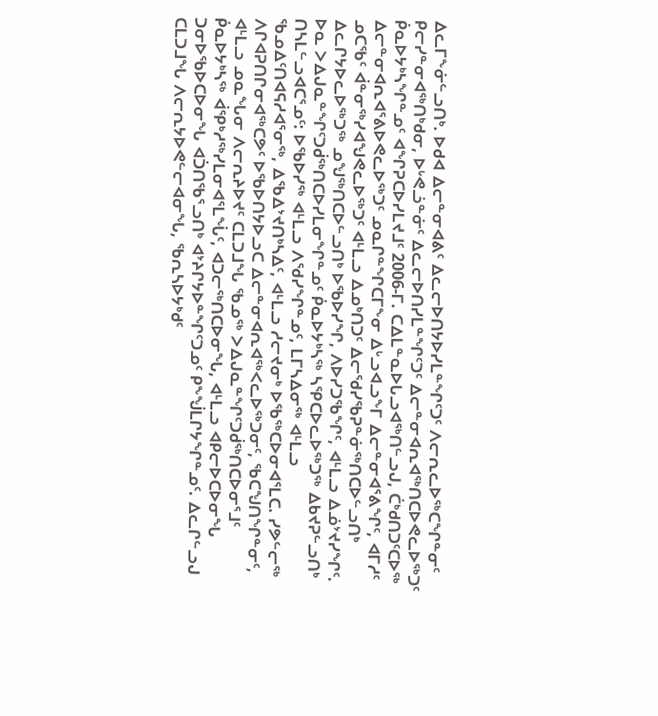ᐃᓚᒥᖕᓃᓪᓗᑎᒃ. ᐅᑯᐊ ᐃᓕᓐᓂᐊᕕᑦ ᐃᓚᓕᐅᑎᔭᐅᓯᒪᓐᖏᑦᑐᑦ ᐱᓕᕆᓚᐅᖅᑕᖏᓐᓂᑦ ᑭᓕᓯᓐᓂᐊᖅᑎᒃᑯᓂ, ᐅᒡᕙᓘᓐᓃᑦ ᐃᓚᓕᐅᑎᓯᒪᓐᖏᑦᑐᑦ ᐃᓕᓐᓂᐊᕆᐊᖅᑎᑕᐅᕙᓚᐅᖅᑐᑦ ᑮᓇᐅᔭᒃᓴᖏᓐᓄᑦ ᐊᖏᕈᑕᐅᓯᒪᔪᒧᑦ 2006-ᒥ. ᑕᐃᒪᓐᓇᐅᒐᓗᐊᖅᑎᓪᓗᒍ, ᑖᒃᑯᑎᑐᑦᑕᐅᖅ ᐃᓕᓐᓂᐊᕆᐊᕐᕕᐅᕙᓚᐅᖅᑐᑦ ᓄᓇᒋᓐᖏᑕᒥᖕᓂ ᐃᒡᓗᐊᓗᖕᒥ ᐃᓕᓐᓂᐊᕐᕕᖏᑦ, ᐊᒥᓱᑦ ᓄᑕᖃᑦ ᐋᓐᓂᖅᓯᐊᖑᕙᓚᐅᖅᑐᑦ ᐊᒻᒪᓗ ᐃᓄᒃᑎᑐᑦ ᐃᓕᖁᓯᖃᕈᓐᓃᖅᑎᑕᐅᓪᓗᑎᒃ ᐃᓚᒋᔭᐅᓚᐅᖅᑐᖅ ᓄᖑᖅᑎᑕᐅᓪᓗᑎᒃ ᐅᖃᐅᓯᖏ, ᐱᐅᓯᑐᖃᖏᑦ, ᐊᒻᒪᓗ ᐃᓅᔾᔪᓯᖏᑦ.
ᐅᓇ ᐳᐃᒍᓇᓐᖏᑦᑐᑰᖅᑎᑕᐅᓯᒪᓂᖏᓐᓄᑦ ᑮᓇᐅᔭᒃᓴᖅ ᓴᕿᑕᐅᓚᐅᖅᑐᖅ ᐃᑲᔪᕈᓪᓗᑎᒃ ᑎᓴᒪᓪᓗᐊᑕᕐᓄᑦ: ᐅᖃᐅᓯᖅ ᐊᒻᒪᓗ ᐱᖁᓯᖏᓐᓄᑦ, ᒪᒥᓴᐃᓂᖅ ᐊᒻᒪᓗ ᖃᓄᐃᑦᑎᐊᕋᓱᐊᕐᓂᖅ, ᐃᖃᐃᔾᔪᑎᒃᓴᐃᑦ, ᐊᒻᒪᓗ ᓱᓕᔪᓂᒃ ᐅᖃᖅᑕᐅᓂᐊᕐᒪᑕ. ᓯᕗᓪᓕᖅ ᐱᒋᐊᕈᑎᒋᓂᐊᖅᑕᕗᑦ ᐅᖃᐅᑎᔭᐅᓗᑕ ᐃᓕᓐᓂᐊᕆᐊᖅᐸᓚᐅᖅᑐᓂᑦ, ᖃᑕᖑᑎᖏᓐᓂᑦ, ᐊᒻᒪᓗ ᓄᓇᖓᓂ ᐱᓕᕆᔨᐅᔪᑦ ᑕᒪᑐᒧᖓ ᖃᓄᖅ ᐳᐃᒍᓇᓐᖏᑦᑐᑰᖅᑎᑕᐅᓂᕐᒧᑦ ᑮᓇᐅᔭᒃᓴᖅ ᐋᕿᒃᓱᖅᓯᒪᓂᐊᕐᒪᖔᑦ, ᐊᑐᓕᖅᑎᑕᐅᓂᖓ, ᐊᒻᒪᓗ ᐊᑭᓕᐅᑕᐅᓂᖓ ᑐᓂᐅᖃᐅᑕᐅᓂᖓ ᐊᑑᑎᖃᕐᓗᑎᒃ ᐊᔾᔨᒋᔭᐅᓐᖏᑦᑐᓄᑦ ᑭᖕᖒᒪᒋᔭᖏᓐᓄᑦ. ᐃᓚᒋᓪᓗᒍ ᑕᒪᑐᒧᖓ ᐱᓕᕆᔭᐅᕙᓪᓕᐊᓂᖓ, ᖃᕆᓴᐅᔭᒃᑯᑦ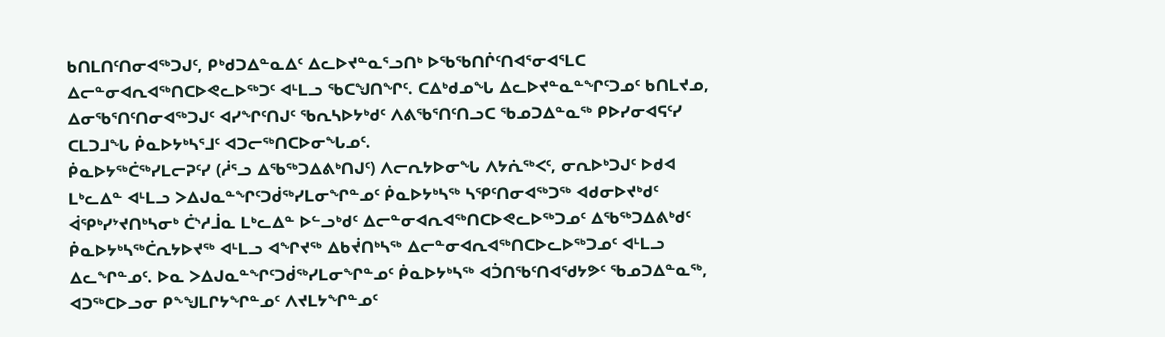ᑲᑎᒪᑎᑦᑎᓂᐊᖅᑐᒍᑦ, ᑭᒃᑯᑐᐃᓐᓇᐃᑦ ᐃᓚᐅᔪᓐᓇᕐᓗᑎᒃ ᐅᖃᖃᑎᒌᑦᑎᐊᕐᓂᐊᕐᒪᑕ ᐃᓕᓐᓂᐊᕆᐊᖅᑎᑕᐅᕙᓚᐅᖅᑐᑦ ᐊᒻᒪᓗ ᖃᑕᖑᑎᖏᑦ. ᑕᐃᒃᑯᓄᖓ ᐃᓚᐅᔪᓐᓇᓐᖏᑦᑐᓄᑦ ᑲᑎᒪᔪᓄ, ᐃᓂᖃᕐᑎᑦᑎᓂᐊᖅᑐᒍᑦ ᐊᓯᖏᑦᑎᒍᑦ ᖃᕆᓴᐅᔭᒃᑯᑦ ᐱᕕᖃᕐᑎᑦᑎᓗᑕ ᖃᓄᑐᐃᓐᓇᖅ ᑭᐅᓯᓂᐊᕋᑦᓯ ᑕᒪᑐᒧᖓ ᑮᓇᐅᔭᒃᓴᕐᒧᑦ ᐊᑐᓕᖅᑎᑕᐅᓂᖓᓄᑦ.
ᑮᓇᐅᔭᖅᑖᖅᓯᒪᓕᕈᑦᓯ (ᓲᕐᓗ ᐃᖃᖅᑐᐃᕕᒃᑎᒍᑦ) ᐱᓕᕆᔭᐅᓂᖓ ᐱᔭᕇᖅᐸᑦ, ᓂᕆᐅᒃᑐᒍᑦ ᐅᑯᐊ ᒪᒃᓚᐃᓐ ᐊᒻᒪᓗ ᐳᐃᒍᓇᓐᖏᑦᑐᑰᖅᓯᒪᓂᖏᓐᓄᑦ ᑮᓇᐅᔭᒃᓴᖅ ᓴᕿᑦᑎᓂᐊᖅᑐᖅ ᐊᑯᓂᐅᔪᒃᑯᑦ ᐋᕿᒃᓯᔾᔪᑎᒃᓴᓂᒃ ᑖᔅᓱᒨᓇ ᒪᒃᓚᐃᓐ ᐅᓪᓗᒃᑯᑦ ᐃᓕᓐᓂᐊᕆᐊᖅᑎᑕᐅᕙᓚᐅᖅᑐᓄᑦ ᐃᖃᖅᑐᐃᕕᒃᑯᑦ ᑮᓇᐅᔭᒃᓴᖅᑖᕆᔭᐅᔪᖅ ᐊᒻᒪᓗ ᐊᖏᔪᖅ ᐃᑲᔫᑎᒃᓴᖅ ᐃᓕᓐᓂᐊᕆᐊᖅᑎᑕᐅᓚᐅᖅᑐᓄᑦ ᐊᒻᒪᓗ ᐃᓚᖏᓐᓄᑦ. ᐅᓇ ᐳᐃᒍᓇᓐᖏᑦᑐᑰᖅᓯᒪᓂᖏᓐᓄᑦ ᑮᓇᐅᔭᒃᓴᖅ ᐊᑑᑎᖃᑦᑎᐊᖁᔭᕗᑦ ᖃᓄᑐᐃᓐᓇᖅ, ᐊᑐᖅᑕᐅᓗᓂ ᑭᖕᖑᒪᒋᔭᖏᓐᓄᑦ ᐱᔪᒪᔭᖏᓐᓄᑦ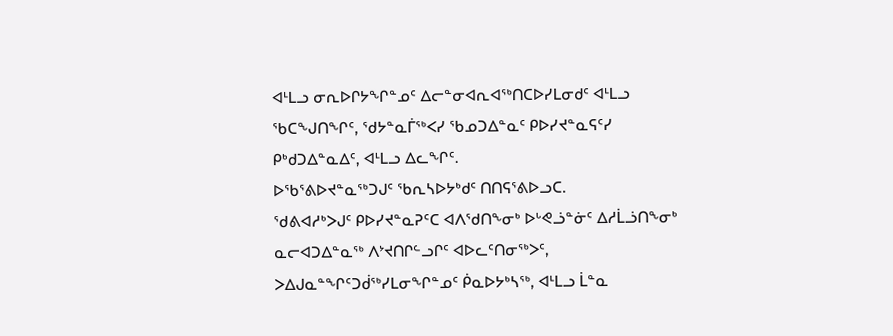ᐊᒻᒪᓗ ᓂᕆᐅᒋᔭᖏᓐᓄᑦ ᐃᓕᓐᓂᐊᕆᐊᖅᑎᑕᐅᓯᒪᓂᑯᑦ ᐊᒻᒪᓗ ᖃᑕᖑᑎᖏᑦ, ᖁᔭᓐᓇᒦᖅᐸᓯ ᖃᓄᑐᐃᓐᓇᑦ ᑭᐅᓯᔪᓐᓇᕋᑦᓯ ᑭᒃᑯᑐᐃᓐᓇᐃᑦ, ᐊᒻᒪᓗ ᐃᓚᖏᑦ.
ᐅᖃᕐᕕᐅᔪᓐᓇᖅᑐᒍᑦ ᖃᕆᓴᐅᔭᒃᑯᑦ ᑎᑎᕋᕐᕕᐅᓗᑕ.
ᖁᕕᐊᓱᒃᐳᒍᑦ ᑭᐅᓯᔪᓐᓇᕈᑦᑕ ᐊᐱᖁᑎᖕᓂᒃ ᐅᒡᕙᓘᓐᓃᑦ ᐃᓱᒫᓘᑎᖕᓂᒃ ᓇᓕᐊᑐᐃᓐᓇᖅ ᐱᔾᔪᑎᒋᓪᓗᒋᑦ ᐊᐅᓚᑦᑎᓂᖅᐳᑦ, ᐳᐃᒍᓇᓐᖏᑦᑐᑰᖅᓯᒪᓂᖏᓐᓄᑦ ᑮᓇᐅᔭᒃᓴᖅ, ᐊᒻᒪᓗ ᒫᓐᓇ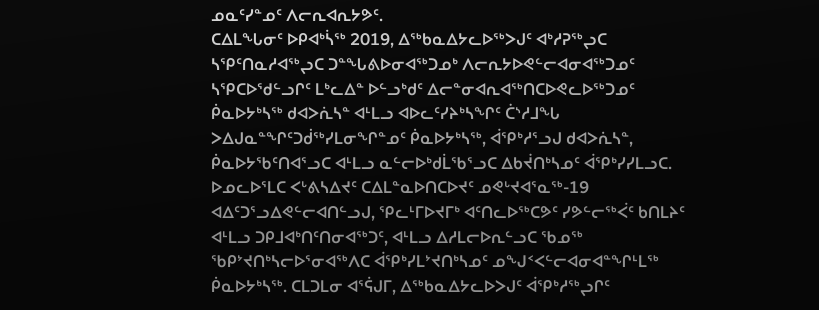ᓄᓇᑦᓯᓐᓄᑦ ᐱᓕᕆᐊᕆᔭᕗᑦ.
ᑕᐃᒪᖓᓂᑦ ᐅᑭᐊᒃᓵᖅ 2019, ᐃᖅᑲᓇᐃᔭᓚᐅᖅᐳᒍᑦ ᐊᒃᓱᕈᖅᖢᑕ ᓴᕿᑦᑎᓇᓱᐊᖅᖢᑕ ᑐᓐᖓᕕᐅᓂᐊᖅᑐᓄᒃ ᐱᓕᕆᔭᐅᕙᓪᓕᐊᓂᐊᖅᑐᓄᑦ ᓴᕿᑕᐅᖁᓪᓗᒋᑦ ᒪᒃᓚᐃᓐ ᐅᓪᓗᒃᑯᑦ ᐃᓕᓐᓂᐊᕆᐊᖅᑎᑕᐅᕙᓚᐅᖅᑐᓄᑦ ᑮᓇᐅᔭᒃᓴᖅ ᑯᐊᐳᕇᓴᓐ ᐊᒻᒪᓗ ᐊᐅᓚᑦᓯᔨᒃᓴᖏᑦ ᑖᔅᓱᒧᖓ ᐳᐃᒍᓇᓐᖏᑦᑐᑰᖅᓯᒪᓂᖏᓐᓄᑦ ᑮᓇᐅᔭᒃᓴᖅ, ᐋᕿᒃᓱᕐᓗᒍ ᑯᐊᐳᕇᓴᓐ, ᑮᓇᐅᔭᖃᑦᑎᐊᕐᓗᑕ ᐊᒻᒪᓗ ᓇᓪᓕᐅᒃᑯᒫᖃᕐᓗᑕ ᐃᑲᔫᑎᒃᓴᓄᑦ ᐋᕿᒃᓯᓯᒪᓗᑕ. ᐅᓄᓚᐅᕐᒪᑕ ᐸᒡᕕᓴᐃᔪᑦ ᑕᐃᒪᓐᓇᐅᑎᑕᐅᔪᑦ ᓄᕙᒡᔪᐊᕐᓇᖅ-19 ᐊᐃᑦᑐᕐᓗᐃᕙᓪᓕᐊᑎᓪᓗᒍ, ᕿᓚᒻᒥᐅᔪᒥᒃ ᐊᑦᑎᓚᐅᖅᑕᕗᑦ ᓯᕗᓪᓕᖅᐹᑦ ᑲᑎᒪᔨᑦ ᐊᒻᒪᓗ ᑐᑭᒧᐊᒃᑎᑦᑎᓂᐊᖅᑐᑦ, ᐊᒻᒪᓗ ᐃᓱᒪᓕᐅᕆᓪᓗᑕ ᖃᓄᖅ ᖃᑭᔾᔪᑎᒃᓴᓕᐅᕐᓂᐊᖅᐱᑕ ᐋᕿᒃᓯᒪᔾᔪᑎᒃᓴᓄᑦ ᓄᖑᑉᐸᓪᓕᐊᓂᐊᓐᖏᒻᒪᖅ ᑮᓇᐅᔭᒃᓴᖅ. ᑕᒪᑐᒪᓂ ᐊᕐᕌᒍᒥ, ᐃᖅᑲᓇᐃᔭᓚᐅᐳᒍᑦ ᐋᕿᒃᓱᖅᖢᒋᑦ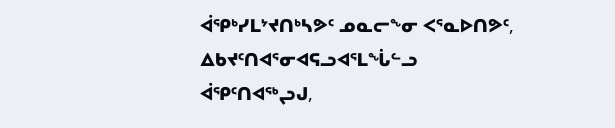ᐋᕿᒃᓯᒪᔾᔪᑎᒃᓴᕗᑦ ᓄᓇᓕᖕᓂ ᐸᕐᓇᐅᑎᕗᑦ, ᐃᑲᔪᑦᑎᐊᕐᓂᐊᕋᓗᐊᕐᒪᖔᓪᓗ ᐋᕿᑦᑎᐊᖅᖢᒍ,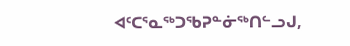ᐊᑦᑕᕐᓇᖅᑐᖃᕈᓐᓃᖅᑎᓪᓗᒍ,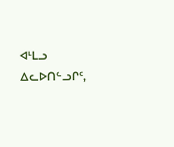ᐊᒻᒪᓗ ᐃᓚᐅᑎᓪᓗᒋᑦ,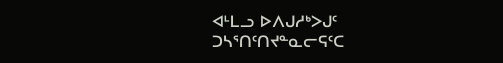ᐊᒻᒪᓗ ᐅᐱᒍᓱᒃᐳᒍᑦ ᑐᓴᕐᑎᑦᑎᔪᓐᓇᓕᕋᑦᑕ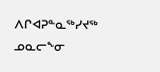ᐱᒋᐊᕈᓐᓇᖅᓯᔪᖅ ᓄᓇᓕᖕᓂ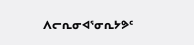ᐱᓕᕆᓂᐊᕐᓂᕆᔭᕗᑦ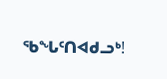ᖃᖓᑦᑎᐊᑯᓗᒃ!